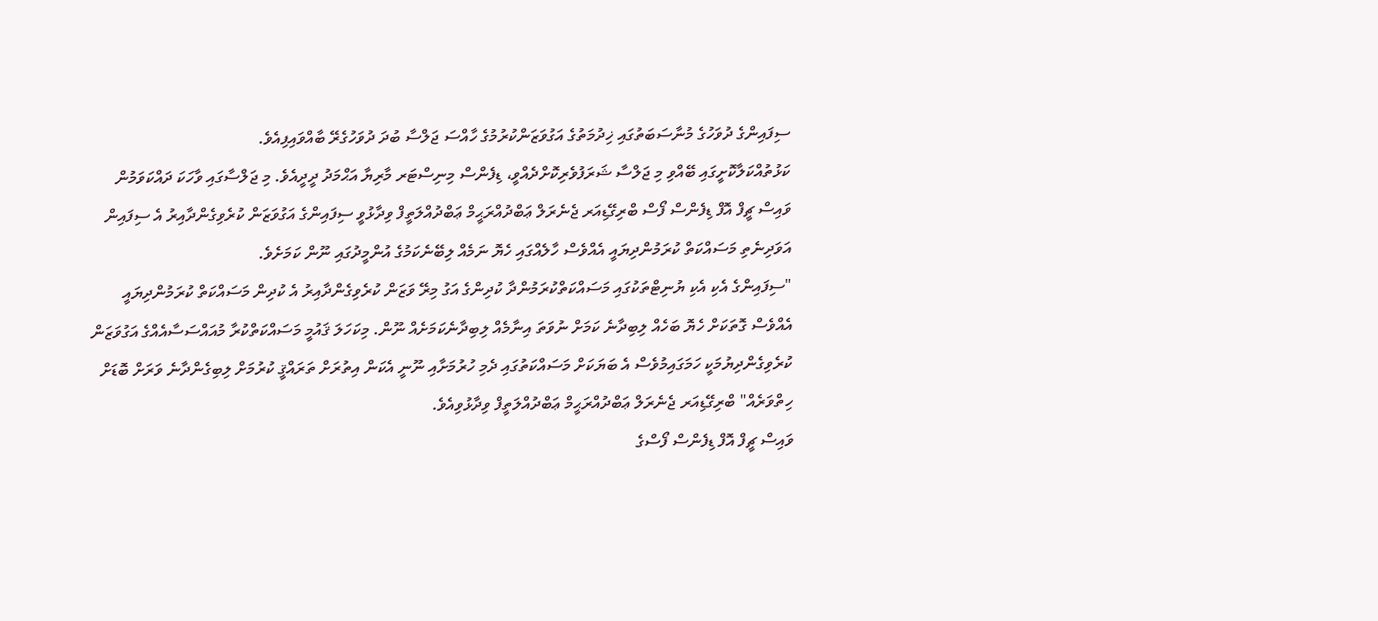ސިފައިންގެ ދުވަހުގެ މުނާސަބަތުގައި ޚިދުމަތުގެ އަގުވަޒަންކުރުމުގެ ހާއްސަ ޖަލްސާ ބުދަ ދުވަހުގެރޭ ބާއްވައިފިއެވެ.
ކަޅުތުއްކަލާކޮށީގައި ބޭއްވި މި ޖަލްސާ ޝަރަފުވެރިކޮށްދެއްވީ، ޑިފެންސް މިނިސްޓަރ މާރިޔާ އަޙްމަދު ދީދީއެވެ. މި ޖަލްސާގައި ވާހަކަ ދައްކަވަމުން ވައިސް ޗީފް އޮފް ޑިފެންސް ފޯސް ބްރިގޭޑިއަރ ޖެނެރަލް ޢަބްދުއްރަޙީމް ޢަބްދުއްލަތީފް ވިދާޅުވީ ސިފައިންގެ އަގުވަޒަން ކުރެވިގެންދާއިރު އެ ސިފައިން އަވަދިނެތި މަސައްކަތް ކުރަމުންދިޔައީ އެއްވެސް ހާލެއްގައި ހެޔޮ ނަމެއް ލިބޭނެކަމުގެ އުންމީދުގައި ނޫން ކަމަށެވެ.
"ސިފައިންގެ އެކި އެކި ޔުނިޓްތަކުގައި މަސައްކަތްކުރަމުންދާ ކުދިންގެ އަގު މިރޭ ވަޒަން ކުރެވިގެންދާއިރު އެ ކުދިން މަސައްކަތް ކުރަމުންދިޔައީ އެއްވެސް ގޮތަކަށް ހެޔޮ ބަހެއް ލިބިދާނެ ކަމަށް ނުވަތަ އިނާމެއް ލިބިދާނެކަމަށެއް ނޫން. މިކަހަލަ ޤައުމީ މަސައްކަތްކުރާ މުއައްސަސާއެއްގެ އަގުވަޒަން ކުރެވިގެންދިޔުމަކީ ހަމަގައިމުވެސް އެ ބަޔަކަށް މަސައްކަތުގައި ދެމި ހުރުމަށާއި ނޫނީ އެކަން އިތުރަށް ތަރައްޤީ ކުރުމަށް ލިބިގެންދާނެ ވަރަށް ބޮޑަށް ހިތްވަރެއް" ބްރިގޭޑިއަރ ޖެނެރަލް ޢަބްދުއްރަޙީމް ޢަބްދުއްލަތީފް ވިދާޅުވިއެވެ.
ވައިސް ޗީފް އޮފް ޑިފެންސް ފޯސްގެ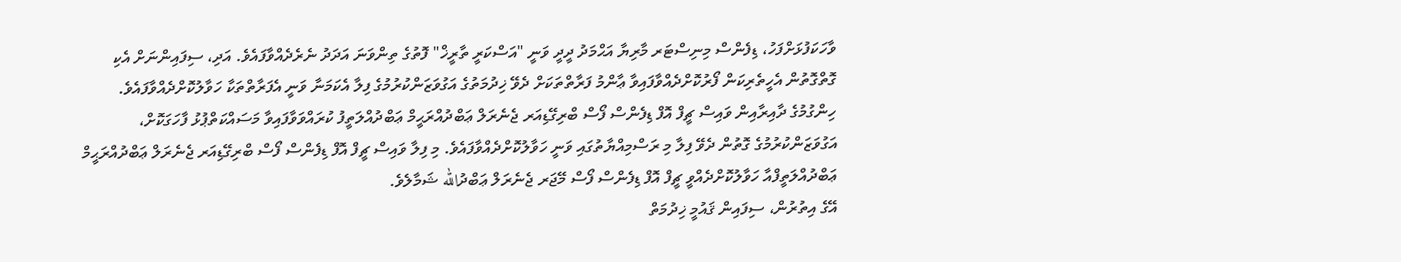ވާހަކަފުޅަށްފަހު، ޑިފެންސް މިނިސްޓަރ މާރިޔާ އަޙްމަދު ދީދީ ވަނީ "އަސްކަރީ ތާރީޚް" ފޮތުގެ ތިންވަނަ އަދަދު ނެރެދެއްވާފައެވެ. އަދި، ސިފައިންނަށް އެކި ގޮތްގޮތުން އެހީތެރިކަން ފޯރުކޮށްދެއްވާފައިވާ ޢާންމު ފަރާތްތަކަށް ދެވޭ ޚިދުމަތުގެ އަގުވަޒަންކުރުމުގެ ފިލާ އެކަމަނާ ވަނީ އެފަރާތްތަކާ ހަވާލުކޮށްދެއްވާފައެވެ.
ހިންގުމުގެ ދާއިރާއިން ވައިސް ޗީފް އޮފް ޑިފެންސް ފޯސް ބްރިގޭޑިއަރ ޖެނެރަލް ޢަބްދުއްރަޙީމް ޢަބްދުއްލަތީފު ކުރައްވަވާފައިވާ މަސައްކަތްޕުޅު ފާހަގަކޮށް، އަގުވަޒަންކުރުމުގެ ގޮތުން ދެވޭ ފިލާ މި ރަސްމިއްޔާތުގައި ވަނީ ހަވާލުކޮށްދެއްވާފައެވެ. މި ފިލާ ވައިސް ޗީފް އޮފް ޑިފެންސް ފޯސް ބްރިގޭޑިއަރ ޖެނެރަލް ޢަބްދުއްރަޙީމް ޢަބްދުއްލަތީފްއާ ހަވާލުކޮށްދެއްވީ ޗީފް އޮފް ޑިފެންސް ފޯސް މޭޖަރ ޖެނެރަލް ޢަބްދުالله ޝަމާލެވެ.
އޭގެ އިތުރުން، ސިފައިން ޤައުމީ ޚިދުމަތް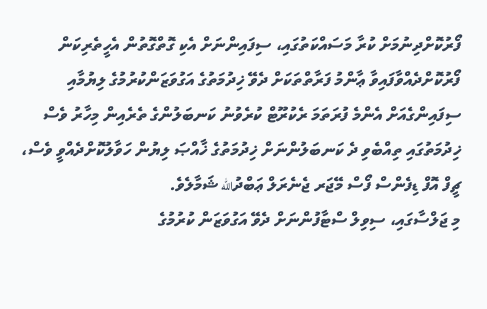ފޯރުކޮށްދިނުމަށް ކުރާ މަސައްކަތުގައި، ސިފައިންނަށް އެކި ގޮތްގޮތުން އެހީތެރިކަން ފޯރުކޮށްދެއްވާފައިވާ ޢާންމު ފަރާތްތަކަށް ދެވޭ ޚިދުމަތުގެ އަގުވަޒަންކުރުމުގެ ލިޔުމާއި ސިފައިންގެއަށް އެންމެ ފުރަތަމަ ރެކުރޫޓް ކުރެވުނު ކަނބަލުންގެ ތެރެއިން މިހާރު ވެސް ޚިދުމަތުގައި ތިއްބެވި ދެ ކަނބަލުންނަށް ޚިދުމަތުގެ ޚާއްޞަ ލިޔުން ހަވާލުކޮށްދެއްވީ ވެސް، ޗީފް އޮފް ޑިފެންސް ފޯސް މޭޖަރ ޖެނެރަލް ޢަބްދުالله ޝަމާލެވެ.
މި ޖަލްސާގައި، ސިވިލް ސްޓާފުންނަށް ދެވޭ އަގުވަޒަން ކުރުމުގެ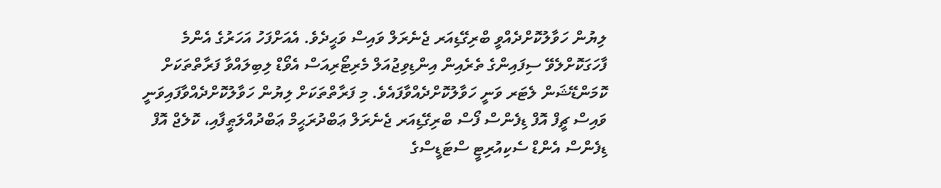ލިޔުން ހަވާލުކޮށްދެއްވީ ބްރިގޭޑިއަރ ޖެނެރަލް ވައިސް ވަޙީދެވެ. އެއަށްފަހު އަހަރުގެ އެންމެ ފާހަގަކޮށްލެވޭ ސިފައިންގެ ތެރެއިން އިންޑިވިޖުއަލް މެރިޓޯރިއަސް އެވޯޑް ލިބިލައްވާ ފަރާތްތަކަށް ކޮމަންޑޭޝަން ލެޓަރ ވަނީ ހަވާލުކޮށްދެއްވާފައެވެ. މި ފަރާތްތަކަށް ލިޔުން ހަވާލުކޮށްދެއްވާފައިވަނީ ވައިސް ޗީފް އޮފް ޑިފެންސް ފޯސް ބްރިގޭޑިއަރ ޖެނެރަލް ޢަބްދުރަޙީމް ޢަބްދުއްލަޠީފާއި، ކޮލެޖް އޮފް ޑިފެންސް އެންޑް ސެކިއުރިޓީ ސްޓަޑީސްގެ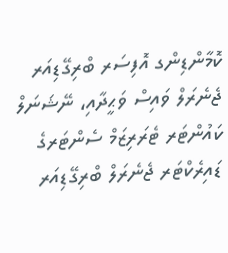ކޮމާންޑިންގ އޮފިސަރ ބްރިގޭޑިއަރ ޖެނެރަލް ވައިސް ވަޙީދާއި، ނޭޝަނަލް ކައުންޓަރ ޓެރަރިޒަމް ސެންޓަރގެ ޑައިރެކްޓަރ ޖެނެރަލް ބްރިގޭޑިއަރ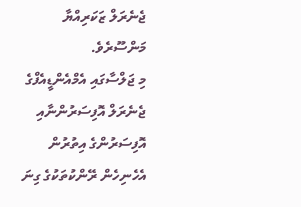ޖެނެރަލް ޒަކަރިއްޔާ މަންސޫރެވެ.
މި ޖަލްސާގައި އެމްއެންޑީއެފްގެ ޖެނެރަލް އޮފިސަރުންނާއި އޮފިސަރުންގެ އިތުރުން އެހެނިހެން ރޭންކުތަކުގެ ގިނަ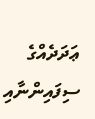ޢަދަދެއްގެ ސިފައިންނާއި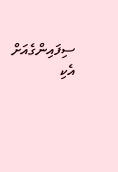ސިފައިންގެއަށް އެކި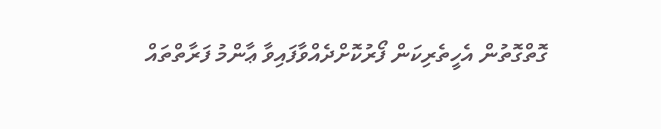ގޮތްގޮތުން އެހީތެރިކަން ފޯރުކޮށްދެއްވާފައިވާ ޢާންމު ފަރާތްތައް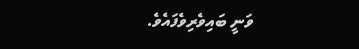ވަނީ ބައިވެރިވެފައެވެ.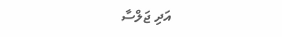އަދި ޖަލްސާ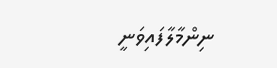ނިންމާލާފައިވަނީ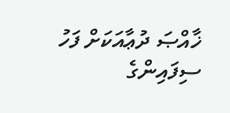ޚާއްޞަ ދުޢާއަކަށް ފަހު ސިފައިންގެ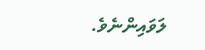ލަވައިންނެވެ.